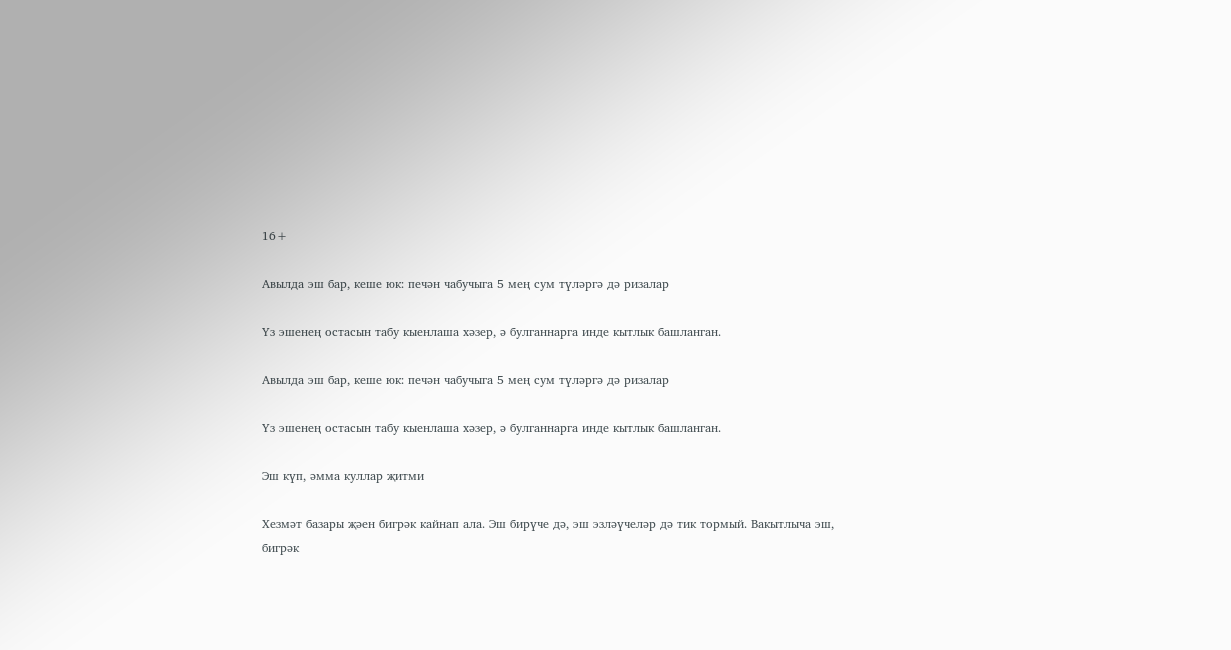16+

Авылда эш бар, кеше юк: печән чабучыга 5 мең сум түләргә дә ризалар

Үз эшенең остасын табу кыенлаша хәзер, ә булганнарга инде кытлык башланган.

Авылда эш бар, кеше юк: печән чабучыга 5 мең сум түләргә дә ризалар

Үз эшенең остасын табу кыенлаша хәзер, ә булганнарга инде кытлык башланган.

Эш күп, әмма куллар җитми

Хезмәт базары җәен бигрәк кайнап ала. Эш бирүче дә, эш эзләүчеләр дә тик тормый. Вакытлыча эш, бигрәк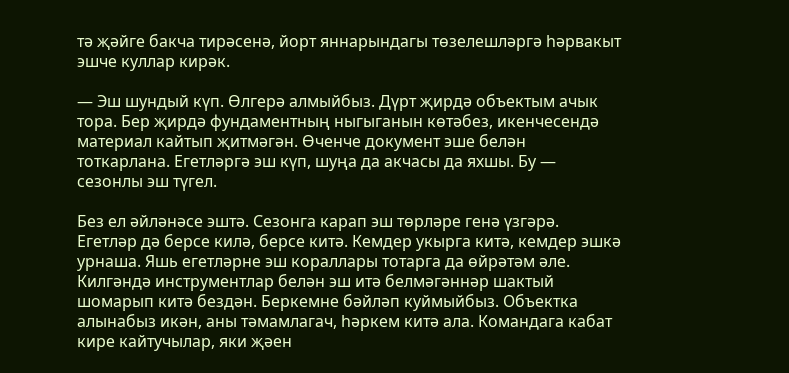тә җәйге бакча тирәсенә, йорт яннарындагы төзелешләргә һәрвакыт эшче куллар кирәк.

— Эш шундый күп. Өлгерә алмыйбыз. Дүрт җирдә объектым ачык тора. Бер җирдә фундаментның ныгыганын көтәбез, икенчесендә материал кайтып җитмәгән. Өченче документ эше белән тоткарлана. Егетләргә эш күп, шуңа да акчасы да яхшы. Бу — сезонлы эш түгел.

Без ел әйләнәсе эштә. Сезонга карап эш төрләре генә үзгәрә. Егетләр дә берсе килә, берсе китә. Кемдер укырга китә, кемдер эшкә урнаша. Яшь егетләрне эш кораллары тотарга да өйрәтәм әле. Килгәндә инструментлар белән эш итә белмәгәннәр шактый шомарып китә бездән. Беркемне бәйләп куймыйбыз. Объектка алынабыз икән, аны тәмамлагач, һәркем китә ала. Командага кабат кире кайтучылар, яки җәен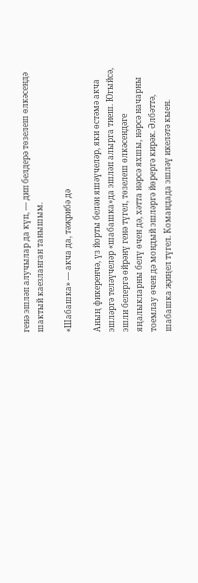генә эшләп алучылар да күп, — дип белдерә төзелеш өлкәсендә шактый каезланган танышым.

«Шабашка» — акча да, тәҗрибә дә

Аның фикеренчә, үз йорты белән яшәүчеләр, яки өстәмә акча эшләргә теләүчеләр «шабашка»да эшләп алырга тиеш. Югыйсә, эшли белергә өйрәнү генә түгел, төзелеш өлкәсендәге яңалыкларны белү өчен дә, хәтта нәрсә яхшы, нәрсә начарны тоемлау өчен дә мондый эшләргә йөрергә кирәк. Әлбәттә, шабашка җиңел түгел. Командада эшләү икеләтә кыен.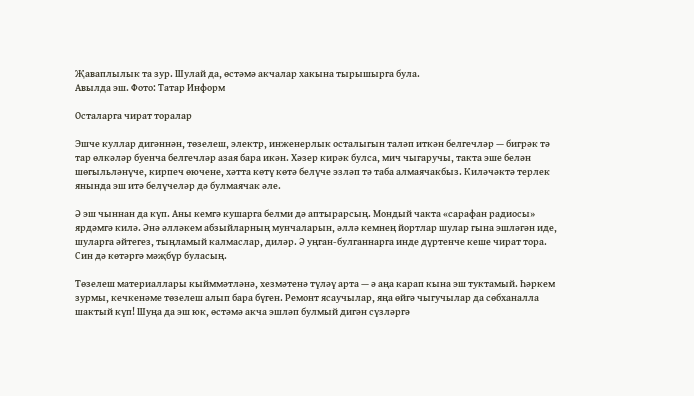Җаваплылык та зур. Шулай да, өстәмә акчалар хакына тырышырга була.
Авылда эш. Фото: Татар Информ

Осталарга чират торалар

Эшче куллар дигәннән, төзелеш, электр, инженерлык осталыгын таләп иткән белгечләр — бигрәк тә тар өлкәләр буенча белгечләр азая бара икән. Хәзер кирәк булса, мич чыгаручы, такта эше белән шөгыльләнүче, кирпеч өючене, хәтта көтү көтә белүче эзләп тә таба алмаячакбыз. Киләчәктә терлек янында эш итә белүчеләр дә булмаячак әле.

Ә эш чыннан да күп. Аны кемгә кушарга белми дә аптырарсың. Мондый чакта «сарафан радиосы» ярдәмгә килә. Әнә әлләкем абзыйларның мунчаларын, әллә кемнең йортлар шулар гына эшләгән иде, шуларга әйтегез, тыңламый калмаслар, диләр. Ә уңган-булганнарга инде дүртенче кеше чират тора. Син дә көтәргә мәҗбүр буласың.

Төзелеш материаллары кыйммәтләнә, хезмәтенә түләү арта — ә аңа карап кына эш туктамый. Һәркем зурмы, кечкенәме төзелеш алып бара бүген. Ремонт ясаучылар, яңа өйгә чыгучылар да сөбханалла шактый күп! Шуңа да эш юк, өстәмә акча эшләп булмый дигән сүзләргә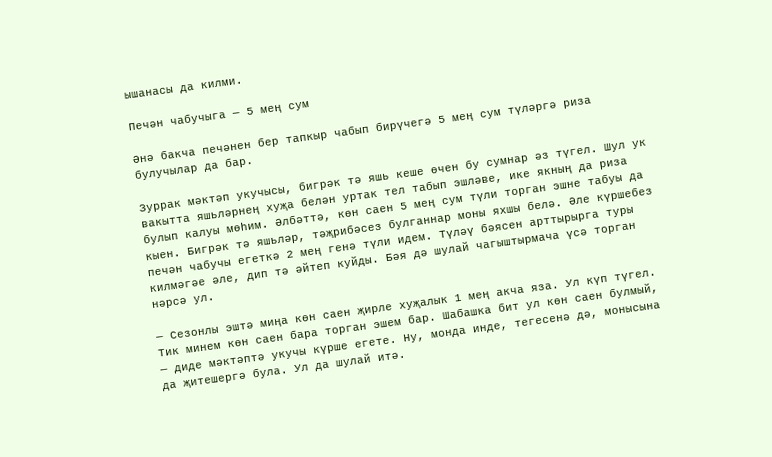ышанасы да килми.

Печән чабучыга — 5 мең сум

Әнә бакча печәнен бер тапкыр чабып бирүчегә 5 мең сум түләргә риза булучылар да бар.

Зуррак мәктәп укучысы, бигрәк тә яшь кеше өчен бу сумнар әз түгел. Шул ук вакытта яшьләрнең хуҗа белән уртак тел табып эшләве, ике якның да риза булып калуы мөһим. Әлбәттә, көн саен 5 мең сум түли торган эшне табуы да кыен. Бигрәк тә яшьләр, тәҗрибәсез булганнар моны яхшы белә. Әле күршебез печән чабучы егеткә 2 мең генә түли идем. Түләү бәясен арттырырга туры килмәгәе әле, дип тә әйтеп куйды. Бәя дә шулай чагыштырмача үсә торган нәрсә ул.

— Сезонлы эштә миңа көн саен җирле хуҗалык 1 мең акча яза. Ул күп түгел. Тик минем көн саен бара торган эшем бар. Шабашка бит ул көн саен булмый, — диде мәктәптә укучы күрше егете. Ну, монда инде, тегесенә дә, монысына да җитешергә була. Ул да шулай итә.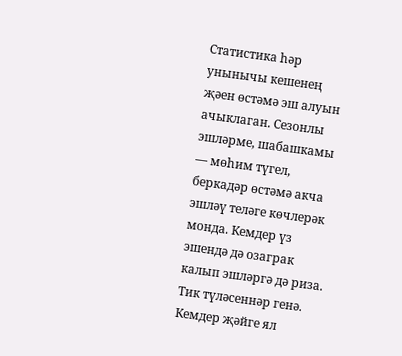Статистика һәр унынычы кешенең җәен өстәмә эш алуын ачыклаган. Сезонлы эшләрме, шабашкамы — мөһим түгел, беркадәр өстәмә акча эшләү теләге көчлерәк монда. Кемдер үз эшендә дә озаграк калып эшләргә дә риза. Тик түләсеннәр генә. Кемдер җәйге ял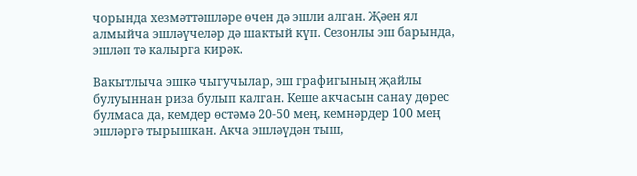чорында хезмәттәшләре өчен дә эшли алган. Җәен ял алмыйча эшләүчеләр дә шактый күп. Сезонлы эш барында, эшләп тә калырга кирәк.

Вакытлыча эшкә чыгучылар, эш графигының җайлы булуыннан риза булып калган. Кеше акчасын санау дөрес булмаса да, кемдер өстәмә 20-50 мең, кемнәрдер 100 мең эшләргә тырышкан. Акча эшләүдән тыш,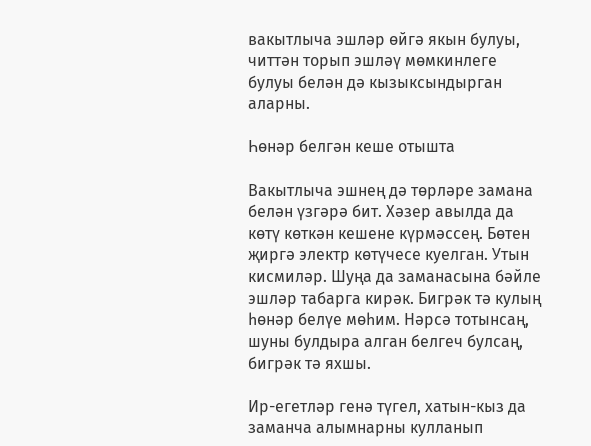вакытлыча эшләр өйгә якын булуы, читтән торып эшләү мөмкинлеге булуы белән дә кызыксындырган аларны.

Һөнәр белгән кеше отышта

Вакытлыча эшнең дә төрләре замана белән үзгәрә бит. Хәзер авылда да көтү көткән кешене күрмәссең. Бөтен җиргә электр көтүчесе куелган. Утын кисмиләр. Шуңа да заманасына бәйле эшләр табарга кирәк. Бигрәк тә кулың һөнәр белүе мөһим. Нәрсә тотынсаң, шуны булдыра алган белгеч булсаң, бигрәк тә яхшы.

Ир-егетләр генә түгел, хатын-кыз да заманча алымнарны кулланып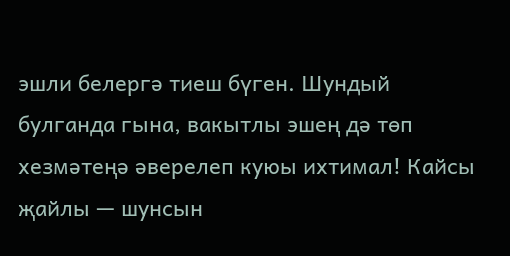эшли белергә тиеш бүген. Шундый булганда гына, вакытлы эшең дә төп хезмәтеңә әверелеп куюы ихтимал! Кайсы җайлы — шунсын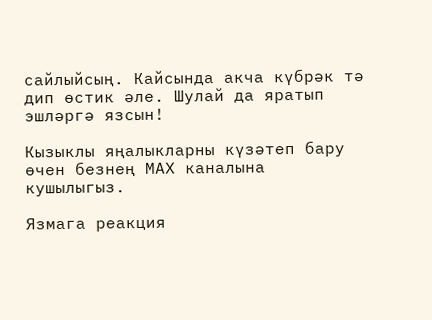сайлыйсың. Кайсында акча күбрәк тә дип өстик әле. Шулай да яратып эшләргә язсын!

Кызыклы яңалыкларны күзәтеп бару өчен безнең МАХ каналына кушылыгыз.

Язмага реакция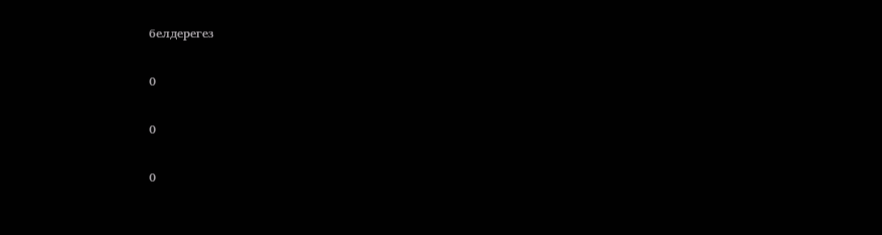белдерегез

0

0

0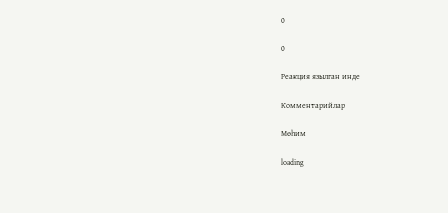0

0

Реакция язылган инде

Комментарийлар

Мөһим

loading